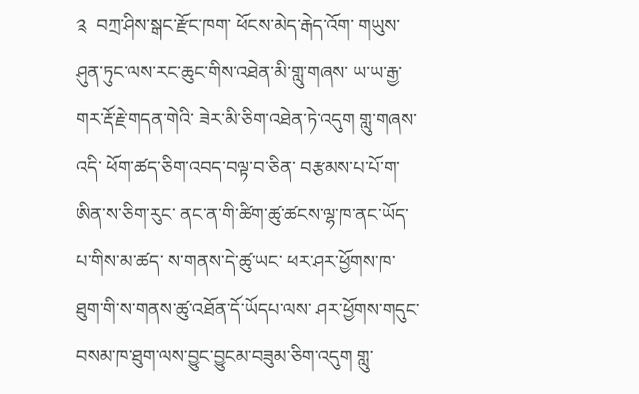༉  བཀྲ་ཤིས་སྒང་རྫོང་ཁག་ ཕོངས་མེད་རྒེད་འོག་ གཡུས་ཤུན་ཏུང་ལས་རང་ཆུང་གིས་འཐེན་མི་གླུ་གཞས་ ཡ་ཡ་རྒྱ་གར་རྡོ་རྗེ་གདན་གེའི་ ཟེར་མི་ཅིག་འཐེན་ཏེ་འདུག གླུ་གཞས་འདི་ ཕོག་ཚད་ཅིག་འབད་བལྟ་བ་ཅིན་ བརྩམས་པ་པོ་ག་ཨིན་ས་ཅིག་རུང་ ནང་ན་གི་ཚིག་ཚུ་ཚངས་ལྷ་ཁ་ནང་ཡོད་པ་གིས་མ་ཚད་ ས་གནས་དེ་ཚུ་ཡང་ ཕར་ཤར་ཕྱོགས་ཁ་ཐུག་གི་ས་གནས་ཚུ་འཐོན་དོ་ཡོདཔ་ལས་ ཤར་ཕྱོགས་གདུང་བསམ་ཁ་ཐུག་ལས་བྱུང་བྱུངམ་བཟུམ་ཅིག་འདུག གླུ་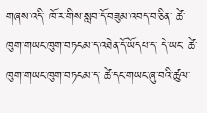གཞས་འདི་ ཁོ་ར་གིས་སླབ་དོ་བཟུམ་འབད་བ་ཅིན་ ཚེ་ཁུག་གཡང་ཁུག་བཏངམ་ད་འཐེན་དོ་ཡོདཔ་ད་ དེ་ཡང་ ཚེ་ཁུག་གཡང་ཁུག་བཏངམ་ད་ ཚེ་དང་གཡང་ཞུ་བའི་ཚུལ་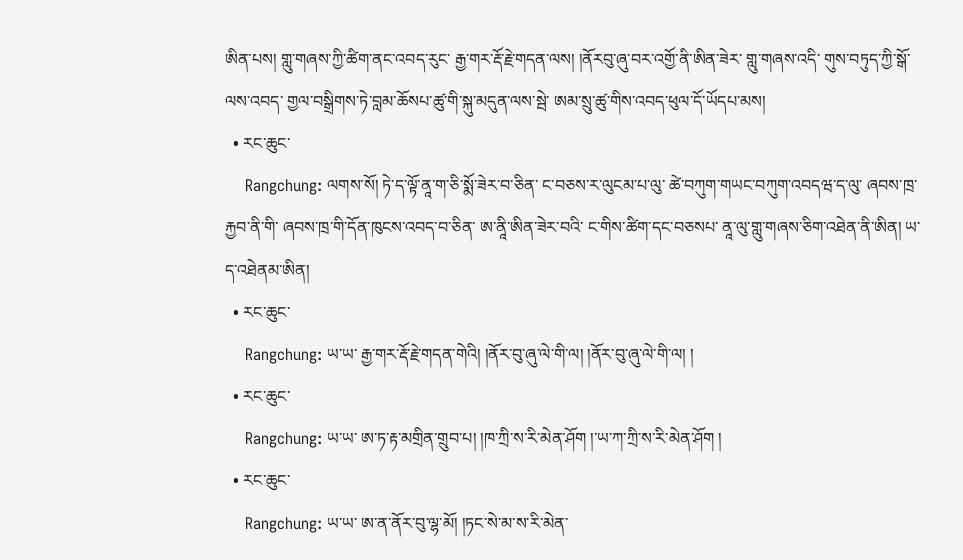ཨིན་པས། གླུ་གཞས་ཀྱི་ཚིག་ནང་འབད་རུང་ རྒྱ་གར་རྡོ་རྗེ་གདན་ལས། །ནོརབུ་ཞུ་བར་འགྱོ་ནི་ཨིན་ཟེར་ གླུ་གཞས་འདི་ གུས་བཏུད་ཀྱི་སྒོ་ལས་འབད་ གྱལ་བསྒྲིགས་ཏེ་བླམ་ཆོསཔ་ཚུ་གི་སྐུ་མདུན་ལས་སྦེ་ ཨམ་སྲུ་ཚུ་གིས་འབད་ཕུལ་དོ་ཡོདཔ་མས།
  • རང་ཆུང་
    Rangchung: ལགས་སོ། ཏེ་ད་ལྟོ་ནཱ་ག་ཅི་སྨོ་ཟེར་བ་ཅིན་ ང་བཅས་ར་ལུངམ་པ་ལུ་ ཚེ་བཀུག་གཡང་བཀུག་འབདཝ་ད་ལུ་ ཞབས་ཁྲ་རྐྱབ་ནི་གི་ ཞབས་ཁྲ་གི་དོན་ཁུངས་འབད་བ་ཅིན་ ཨ་ནཱི་ཨིན་ཟེར་བའི་ ང་གིས་ཚིག་དང་བཅསཔ་ ནཱ་ལུ་གླུ་གཞས་ཅིག་འཐེན་ནི་ཨིན། ཡ་ ད་འཐེནམ་ཨིན།
  • རང་ཆུང་
    Rangchung: ཡ་ཡ་ རྒྱ་གར་རྡོ་རྗེ་གདན་གེའི། །ནོར་བུ་ཞུ་ལེ་གི་ལ། །ནོར་བུ་ཞུ་ལེ་གི་ལ། །
  • རང་ཆུང་
    Rangchung: ཡ་ཡ་ ཨ་ཏ་རྟ་མགྲིན་གྲུབ་པ། །ཁ་ཀྲི་ས་རི་མེན་ཤོག །་ཡ་ཀ་ཀྲི་ས་རི་མེན་ཤོག །
  • རང་ཆུང་
    Rangchung: ཡ་ཡ་ ཨ་ན་ནོར་བུ་ལྷ་མོ། །ཏང་སེ་མ་ས་རི་མེན་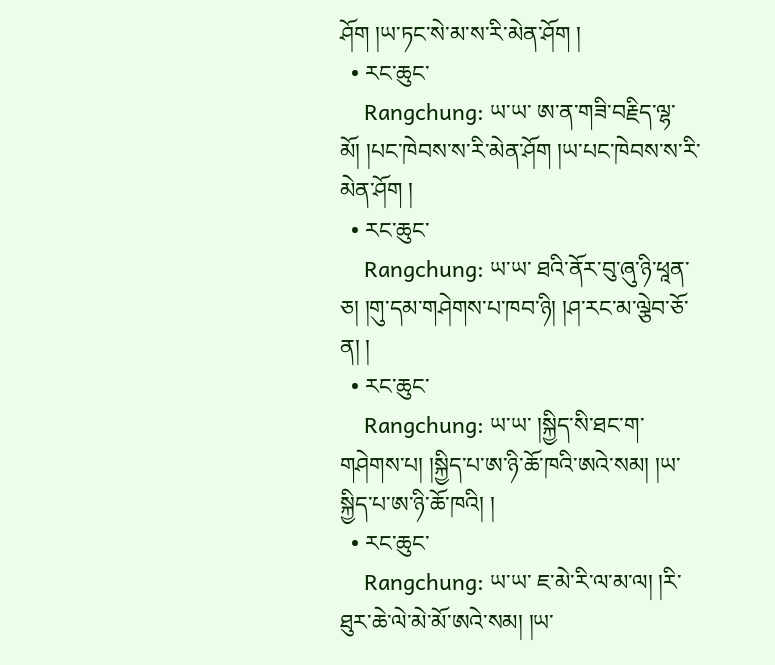ཤོག །ཡ་ཏང་སེ་མ་ས་རི་མེན་ཤོག །
  • རང་ཆུང་
    Rangchung: ཡ་ཡ་ ཨ་ན་གཟི་བརྗིད་ལྷ་མོ། །པང་ཁེབས་ས་རི་མེན་ཤོག །ཡ་པང་ཁེབས་ས་རི་མེན་ཤོག །
  • རང་ཆུང་
    Rangchung: ཡ་ཡ་ ཐའི་ནོར་བུ་ཞུ་ཉི་ཕཱན་ཅ། །གུ་དམ་གཤེགས་པ་ཁབ་ཉི། །ཤ་རང་མ་ལྕེབ་ཅོ་ན། །
  • རང་ཆུང་
    Rangchung: ཡ་ཡ་ །སྐྱིད་སི་ཐང་ག་གཤེགས་པ། །སྐྱིད་པ་ཨ་ཉི་ཆོ་ཁའི་ཨའེ་སམ། །ཡ་སྐྱིད་པ་ཨ་ཉི་ཆོ་ཁའི། །
  • རང་ཆུང་
    Rangchung: ཡ་ཡ་ ཇ་མེ་རི་ལ་མ་ལ། །རི་ཐུར་ཆེ་ལེ་མེ་མོ་ཨའེ་སམ། །ཡ་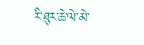རི་ཐུར་ཆེ་ལེ་མེ་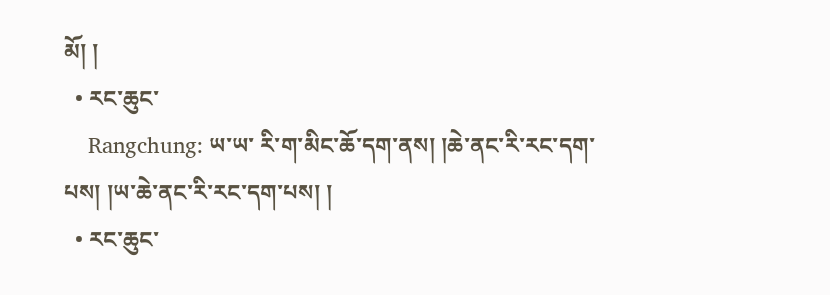མོ། །
  • རང་ཆུང་
    Rangchung: ཡ་ཡ་ རི་ག་མིང་ཆོ་དག་ནས། །ཆེ་ནང་རི་རང་དག་པས། །ཡ་ཆེ་ནང་རི་རང་དག་པས། །
  • རང་ཆུང་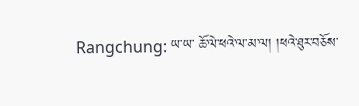Rangchung: ཡ་ཡ་ ཆོ་ལེ་ཕའེ་ལ་མ་ལ། །ཕའེ་ཐུར་བཅོས་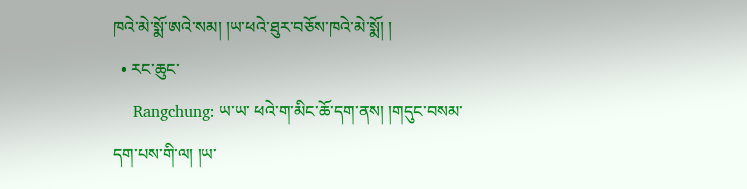ཁའེ་མེ་སྨོ་ཨའེ་སམ། །ཡ་ཕའེ་ཐུར་བཅོས་ཁའེ་མེ་སྨོ། །
  • རང་ཆུང་
    Rangchung: ཡ་ཡ་ ཕའེ་ག་མིང་ཆོ་དག་ནས། །གདུང་བསམ་དག་པས་གི་ལ། །ཡ་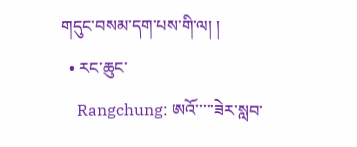གདུང་བསམ་དག་པས་གི་ལ། །
  • རང་ཆུང་
    Rangchung: ཨའོ་་་་་ཟེར་སླབ་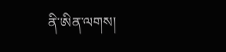ནི་ཨིན་ལགས།